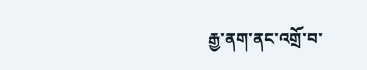རྒྱ་ནག་ནང་འགྲོ་བ་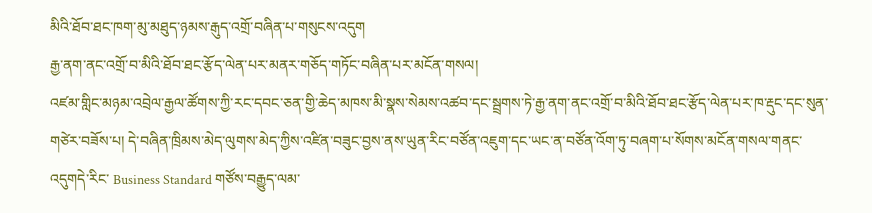མིའི་ཐོབ་ཐང་ཁག་མུ་མཐུད་ཉམས་རྒུད་འགྲོ་བཞིན་པ་གསུངས་འདུག
རྒྱ་ནག་ནང་འགྲོ་བ་མིའི་ཐོབ་ཐང་རྩོད་ལེན་པར་མནར་གཅོད་གཏོང་བཞིན་པར་མངོན་གསལ།
འཛམ་གླིང་མཉམ་འབྲེལ་རྒྱལ་ཚོགས་ཀྱི་རང་དབང་ཅན་གྱི་ཆེད་མཁས་མི་སྣས་སེམས་འཚབ་དང་སྦྲགས་ཏེ་རྒྱ་ནག་ནང་འགྲོ་བ་མིའི་ཐོབ་ཐང་རྩོད་ལེན་པར་ཁ་རྡུང་དང་སུན་གཙེར་བཟོས་པ། དེ་བཞིན་ཁྲིམས་མེད་ལུགས་མེད་ཀྱིས་འཛིན་བཟུང་བྱས་ནས་ཡུན་རིང་བཙོན་འཇུག་དང་ཡང་ན་བཙོན་འོག་ཏུ་བཞག་པ་སོགས་མངོན་གསལ་གནང་འདུགདེ་རིང་ Business Standard གཙོས་བརྒྱུད་ལམ་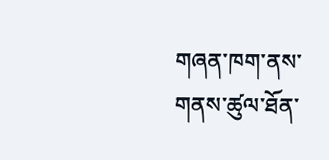གཞན་ཁག་ནས་གནས་ཚུལ་ཐོན་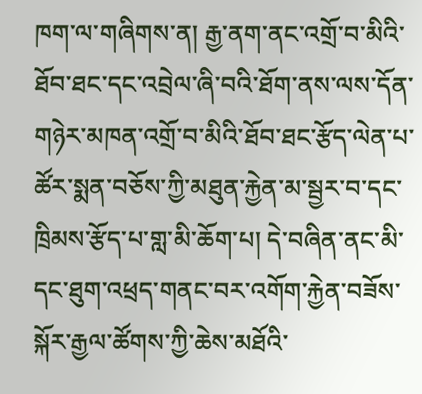ཁག་ལ་གཞིགས་ན། རྒྱ་ནག་ནང་འགྲོ་བ་མིའི་ཐོབ་ཐང་དང་འབྲེལ་ཞི་བའི་ཐོག་ནས་ལས་དོན་གཉེར་མཁན་འགྲོ་བ་མིའི་ཐོབ་ཐང་རྩོད་ལེན་པ་ཚོར་སྨན་བཅོས་ཀྱི་མཐུན་རྐྱེན་མ་སྦྱར་བ་དང་ཁྲིམས་རྩོད་པ་གླ་མི་ཆོག་པ། དེ་བཞིན་ནང་མི་དང་ཐུག་འཕྲད་གནང་བར་འགོག་རྐྱེན་བཟོས་སྐོར་རྒྱལ་ཚོགས་ཀྱི་ཆེས་མཐོའི་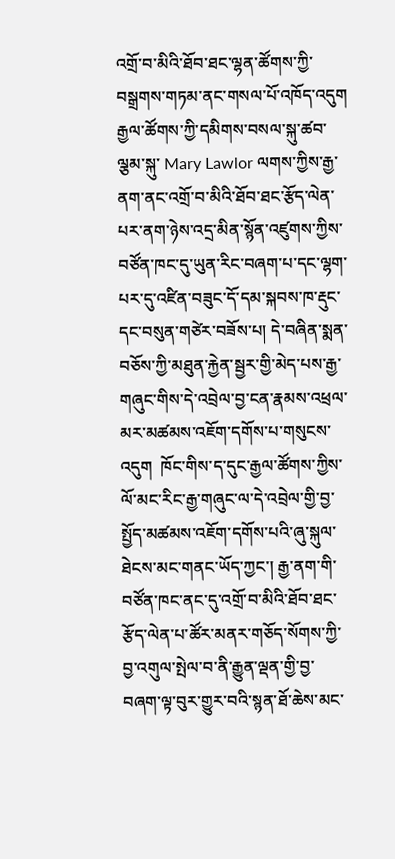འགྲོ་བ་མིའི་ཐོབ་ཐང་ལྷན་ཚོགས་ཀྱི་བསྒྲགས་གཏམ་ནང་གསལ་པོ་འཁོད་འདུག རྒྱལ་ཚོགས་ཀྱི་དམིགས་བསལ་སྐུ་ཚབ་ལྕམ་སྐུ་ Mary Lawlor ལགས་ཀྱིས་རྒྱ་ནག་ནང་འགྲོ་བ་མིའི་ཐོབ་ཐང་རྩོད་ལེན་པར་ནག་ཉེས་འདྲ་མིན་སྙོན་འཛུགས་ཀྱིས་བཙོན་ཁང་དུ་ཡུན་རིང་བཞག་པ་དང་ལྷག་པར་དུ་འཛིན་བཟུང་དོ་དམ་སྐབས་ཁ་རྡུང་དང་བསུན་གཙེར་བཟོས་པ། དེ་བཞིན་སྨན་བཅོས་ཀྱི་མཐུན་རྐྱེན་སྦྱར་གྱི་མེད་པས་རྒྱ་གཞུང་གིས་དེ་འབྲེལ་བྱ་ངན་རྣམས་འཕྲལ་མར་མཚམས་འཇོག་དགོས་པ་གསུངས་འདུག  ཁོང་གིས་ད་དུང་རྒྱལ་ཚོགས་ཀྱིས་ལོ་མང་རིང་རྒྱ་གཞུང་ལ་དེ་འབྲེལ་གྱི་བྱ་སྤྱོད་མཚམས་འཇོག་དགོས་པའི་ཞུ་སྐུལ་ཐེངས་མང་གནང་ཡོད་ཀྱང་། རྒྱ་ནག་གི་བཙོན་ཁང་ནང་དུ་འགྲོ་བ་མིའི་ཐོབ་ཐང་རྩོད་ལེན་པ་ཚོར་མནར་གཅོད་སོགས་ཀྱི་བྱ་འགུལ་སྤེལ་བ་ནི་རྒྱུན་ལྡན་གྱི་བྱ་བཞག་ལྟ་བུར་གྱུར་བའི་སྙན་ཐོ་ཆེས་མང་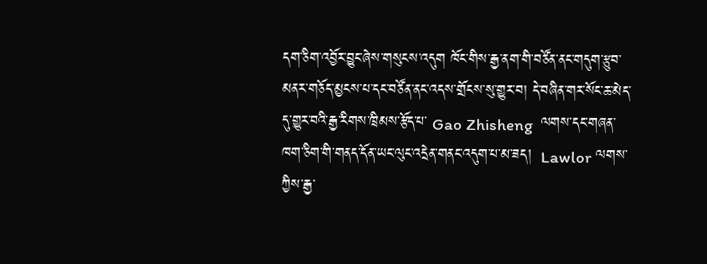དག་ཅིག་འབྱོར་བྱུང་ཞེས་གསུངས་འདུག ཁོང་གིས་རྒྱ་ནག་གི་བཙོན་ནང་གདུག་རྩུབ་མནར་གཅོད་མྱངས་པ་དང་བཙོན་ནང་འདས་གྲོངས་སུ་གྱུར་བ། དེ་བཞིན་གར་སོང་ཆ་མེད་དུ་གྱུར་བའི་རྒྱ་རིགས་ཁྲིམས་རྩོད་པ་ Gao Zhisheng  ལགས་དང་གཞན་ཁག་ཅིག་གི་གནད་དོན་ཡང་ལུང་འདྲེན་གནང་འདུག་པ་མ་ཟད།  Lawlor ལགས་ཀྱིས་རྒྱ་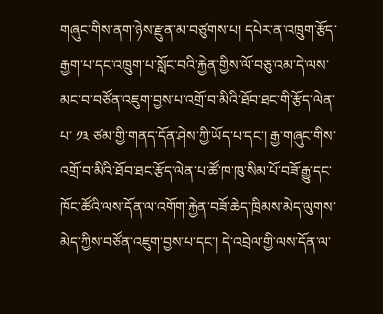གཞུང་གིས་ནག་ཉེས་རྫུན་མ་བཙུགས་པ། དཔེར་ན་འཁྲུག་རྩོད་རྒྱག་པ་དང་འཁྲུག་པ་སློང་བའི་རྐྱེན་གྱིས་ལོ་བཅུ་འམ་དེ་ལས་མང་བ་བཙོན་འཇུག་བྱས་པ་འགྲོ་བ་མིའི་ཐོབ་ཐང་གི་རྩོད་ལེན་པ་ ༡༣ ཙམ་གྱི་གནད་དོན་ཤེས་ཀྱི་ཡོད་པ་དང་། རྒྱ་གཞུང་གིས་འགྲོ་བ་མིའི་ཐོབ་ཐང་རྩོད་ལེན་པ་ཚོ་ཁ་ཁུ་སིམ་པོ་བཟོ་རྒྱུ་དང་ཁོང་ཚོའི་ལས་དོན་ལ་འགོག་རྐྱེན་བཟོ་ཆེད་ཁྲིམས་མེད་ལུགས་མེད་ཀྱིས་བཙོན་འཇུག་བྱས་པ་དང་། དེ་འབྲེལ་གྱི་ལས་དོན་ལ་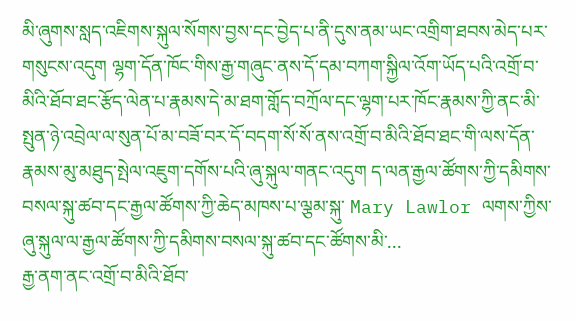མི་ཞུགས་སླད་འཇིགས་སྐུལ་སོགས་བྱས་དང་བྱེད་པ་ནི་དུས་ནམ་ཡང་འགྲིག་ཐབས་མེད་པར་གསུངས་འདུག ལྷག་དོན་ཁོང་གིས་རྒྱ་གཞུང་ནས་དོ་དམ་བཀག་སྐྱིལ་འོག་ཡོད་པའི་འགྲོ་བ་མིའི་ཐོབ་ཐང་རྩོད་ལེན་པ་རྣམས་དེ་མ་ཐག་གློད་བཀྲོལ་དང་ལྷག་པར་ཁོང་རྣམས་ཀྱི་ནང་མི་སྤུན་ཉེ་འབྲེལ་ལ་སུན་པོ་མ་བཟོ་བར་དོ་བདག་སོ་སོ་ནས་འགྲོ་བ་མིའི་ཐོབ་ཐང་གི་ལས་དོན་རྣམས་མུ་མཐུད་སྤེལ་འཇུག་དགོས་པའི་ཞུ་སྐུལ་གནང་འདུག ད་ལན་རྒྱལ་ཚོགས་ཀྱི་དམིགས་བསལ་སྐུ་ཚབ་དང་རྒྱལ་ཚོགས་ཀྱི་ཆེད་མཁས་པ་ལྕམ་སྐུ་ Mary Lawlor ལགས་ཀྱིས་ཞུ་སྐུལ་ལ་རྒྱལ་ཚོགས་ཀྱི་དམིགས་བསལ་སྐུ་ཚབ་དང་ཚོགས་མི་...
རྒྱ་ནག་ནང་འགྲོ་བ་མིའི་ཐོབ་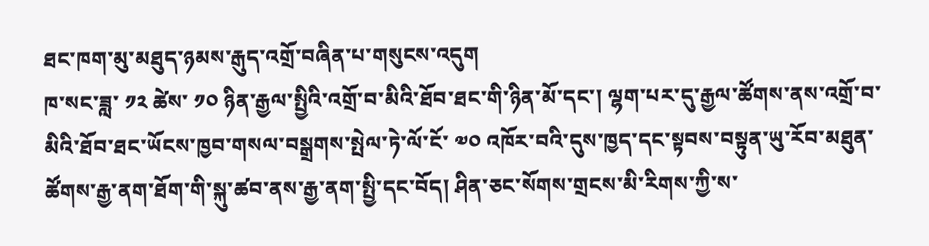ཐང་ཁག་མུ་མཐུད་ཉམས་རྒུད་འགྲོ་བཞིན་པ་གསུངས་འདུག
ཁ་སང་ཟླ་ ༡༢ ཚེས་ ༡༠ ཉིན་རྒྱལ་སྤྱིའི་འགྲོ་བ་མིའི་ཐོབ་ཐང་གི་ཉིན་མོ་དང་། ལྷག་པར་དུ་རྒྱལ་ཚོགས་ནས་འགྲོ་བ་མིའི་ཐོབ་ཐང་ཡོངས་ཁྱབ་གསལ་བསྒྲགས་སྤེལ་ཏེ་ལོ་ངོ་ ༧༠ འཁོར་བའི་དུས་ཁྱད་དང་སྟབས་བསྟུན་ཡུ་རོབ་མཐུན་ཚོགས་རྒྱ་ནག་ཐོག་གི་སྐུ་ཚབ་ནས་རྒྱ་ནག་སྤྱི་དང་བོད། ཤིན་ཅང་སོགས་གྲངས་མི་རིགས་ཀྱི་ས་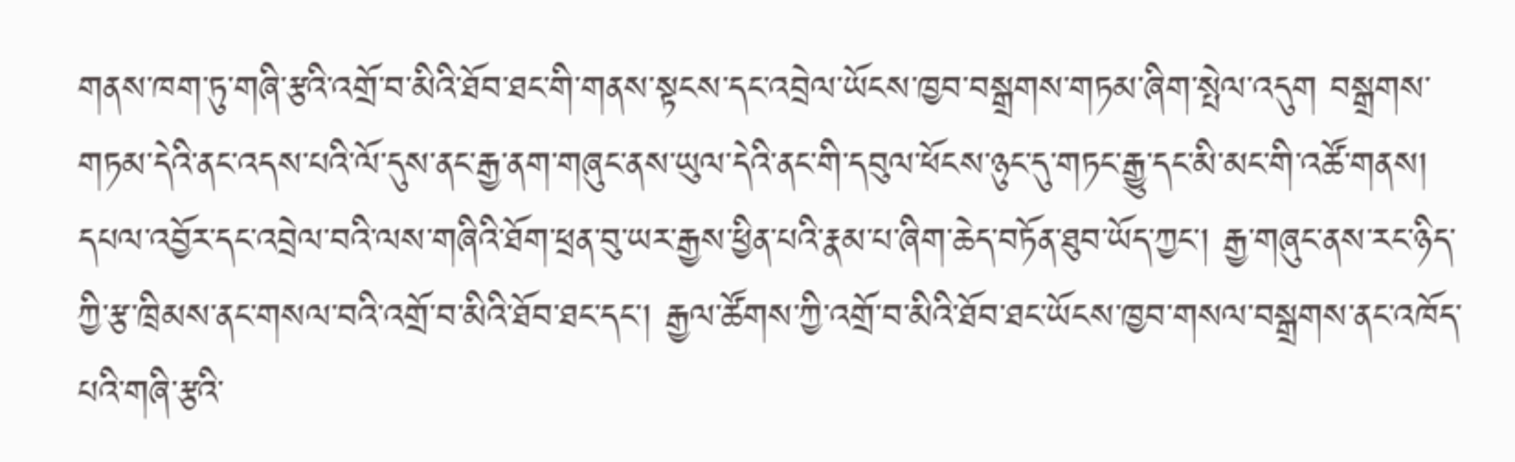གནས་ཁག་ཏུ་གཞི་རྩའི་འགྲོ་བ་མིའི་ཐོབ་ཐང་གི་གནས་སྟངས་དང་འབྲེལ་ཡོངས་ཁྱབ་བསྒྲགས་གཏམ་ཞིག་སྤེལ་འདུག བསྒྲགས་གཏམ་དེའི་ནང་འདས་པའི་ལོ་དུས་ནང་རྒྱ་ནག་གཞུང་ནས་ཡུལ་དེའི་ནང་གི་དབུལ་ཕོངས་ཉུང་དུ་གཏང་རྒྱུ་དང་མི་མང་གི་འཚོ་གནས། དཔལ་འབྱོར་དང་འབྲེལ་བའི་ལས་གཞིའི་ཐོག་ཕྲན་བུ་ཡར་རྒྱས་ཕྱིན་པའི་རྣམ་པ་ཞིག་ཆེད་བཏོན་ཐུབ་ཡོད་ཀྱང་། རྒྱ་གཞུང་ནས་རང་ཉིད་ཀྱི་རྩ་ཁྲིམས་ནང་གསལ་བའི་འགྲོ་བ་མིའི་ཐོབ་ཐང་དང་། རྒྱལ་ཚོགས་ཀྱི་འགྲོ་བ་མིའི་ཐོབ་ཐང་ཡོངས་ཁྱབ་གསལ་བསྒྲགས་ནང་འཁོད་པའི་གཞི་རྩའི་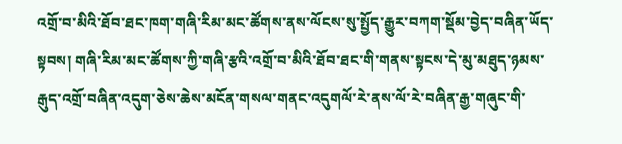འགྲོ་བ་མིའི་ཐོབ་ཐང་ཁག་གཞི་རིམ་མང་ཚོགས་ནས་ལོངས་སུ་སྤྱོད་རྒྱུར་བཀག་སྡོམ་བྱེད་བཞིན་ཡོད་སྟབས། གཞི་རིམ་མང་ཚོགས་ཀྱི་གཞི་རྩའི་འགྲོ་བ་མིའི་ཐོབ་ཐང་གི་གནས་སྟངས་དེ་མུ་མཐུད་ཉམས་རྒུད་འགྲོ་བཞིན་འདུག་ཅེས་ཆེས་མངོན་གསལ་གནང་འདུགལོ་རེ་ནས་ལོ་རེ་བཞིན་རྒྱ་གཞུང་གི་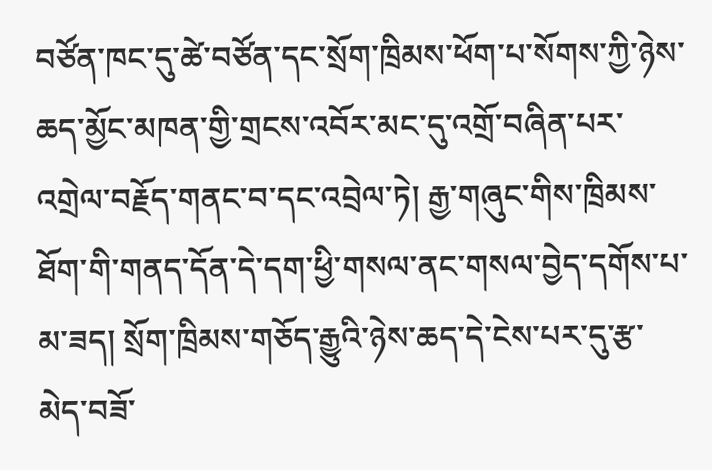བཙོན་ཁང་དུ་ཚེ་བཙོན་དང་སྲོག་ཁྲིམས་ཕོག་པ་སོགས་ཀྱི་ཉེས་ཆད་མྱོང་མཁན་གྱི་གྲངས་འབོར་མང་དུ་འགྲོ་བཞིན་པར་འགྲེལ་བརྗོད་གནང་བ་དང་འབྲེལ་ཏེ། རྒྱ་གཞུང་གིས་ཁྲིམས་ཐོག་གི་གནད་དོན་དེ་དག་ཕྱི་གསལ་ནང་གསལ་བྱེད་དགོས་པ་མ་ཟད། སྲོག་ཁྲིམས་གཅོད་རྒྱུའི་ཉེས་ཆད་དེ་ངེས་པར་དུ་རྩ་མེད་བཟོ་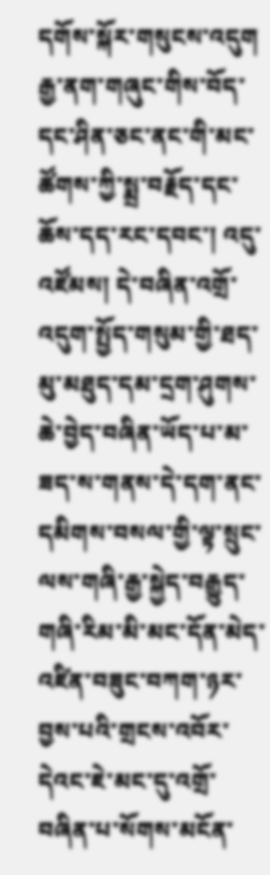དགོས་སྐོར་གསུངས་འདུག རྒྱ་ནག་གཞུང་གིས་བོད་དང་ཤིན་ཅང་ནང་གི་མང་ཚོགས་ཀྱི་སྨྲ་བརྗོད་དང་ཆོས་དད་རང་དབང་། འདུ་འཛོམས། དེ་བཞིན་འགྲོ་འདུག་སྤྱོད་གསུམ་གྱི་ཐད་མུ་མཐུད་དམ་དྲག་ཤུགས་ཆེ་བྱེད་བཞིན་ཡོད་པ་མ་ཟད་ས་གནས་དེ་དག་ནང་དམིགས་བསལ་གྱི་ལྟ་སྲུང་ལས་གཞི་རྒྱ་སྐྱེད་བརྒྱུད་གཞི་རིམ་མི་མང་དོན་མེད་འཛིན་བཟུང་བཀག་ཉར་བྱས་པའི་གྲངས་འབོར་དེའང་ཇེ་མང་དུ་འགྲོ་བཞིན་པ་སོགས་མངོན་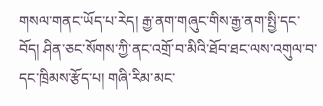གསལ་གནང་ཡོད་པ་རེད། རྒྱ་ནག་གཞུང་གིས་རྒྱ་ནག་སྤྱི་དང་བོད། ཤིན་ཅང་སོགས་ཀྱི་ནང་འགྲོ་བ་མིའི་ཐོབ་ཐང་ལས་འགུལ་བ་དང་ཁྲིམས་རྩོད་པ། གཞི་རིམ་མང་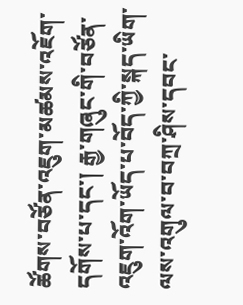ཚོགས་བཙོན་འཇུག་མཚམས་འཇོག་དགོས་པ་དང་། རྒྱ་གཞུང་གི་བཙོན་འཇུག་འོག་ཡོད་པ་བོད་ཀྱི་སྐད་ཡིག་ལས་འགུལ་བ་བཀྲ་ཤིས་དབང་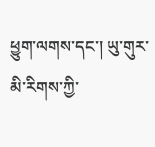ཕྱུག་ལགས་དང་། ཡུ་གུར་མི་རིགས་ཀྱི་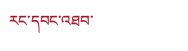རང་དབང་འཐབ་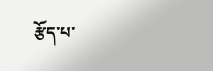རྩོད་པ་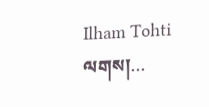Ilham Tohti ལགས།...